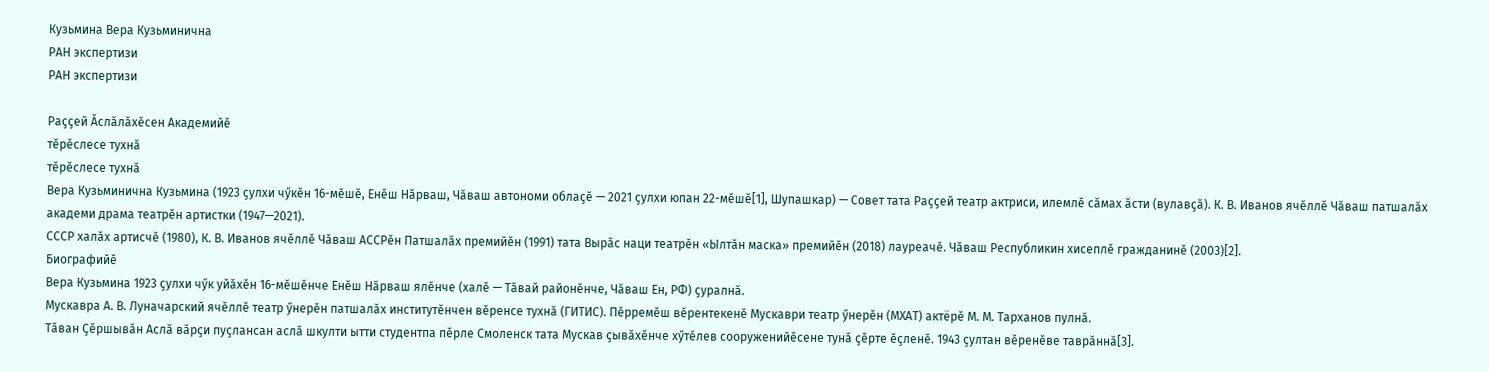Кузьмина Вера Кузьминична
РАН экспертизи
РАН экспертизи

Раҫҫей Ӑслӑлӑхӗсен Академийӗ
тӗрӗслесе тухнӑ
тӗрӗслесе тухнӑ
Вера Кузьминична Кузьмина (1923 ҫулхи чӳкӗн 16-мӗшӗ, Енӗш Нӑрваш, Чӑваш автономи облаҫӗ — 2021 ҫулхи юпан 22-мӗшӗ[1], Шупашкар) — Совет тата Раҫҫей театр актриси, илемлӗ сӑмах ӑсти (вулавҫӑ). К. В. Иванов ячӗллӗ Чӑваш патшалӑх академи драма театрӗн артистки (1947—2021).
СССР халӑх артисчӗ (1980), К. В. Иванов ячӗллӗ Чӑваш АССРӗн Патшалӑх премийӗн (1991) тата Вырӑс наци театрӗн «Ылтӑн маска» премийӗн (2018) лауреачӗ. Чӑваш Республикин хисеплӗ гражданинӗ (2003)[2].
Биографийӗ
Вера Кузьмина 1923 ҫулхи чӳк уйӑхӗн 16-мӗшӗнче Енӗш Нӑрваш ялӗнче (халӗ — Тӑвай районӗнче, Чӑваш Ен, РФ) ҫуралнӑ.
Мускавра А. В. Луначарский ячӗллӗ театр ӳнерӗн патшалӑх институтӗнчен вӗренсе тухнӑ (ГИТИС). Пӗрремӗш вӗрентекенӗ Мускаври театр ӳнерӗн (МХАТ) актёрӗ М. М. Тарханов пулнӑ.
Тӑван Ҫӗршывӑн Аслӑ вӑрҫи пуҫлансан аслӑ шкулти ытти студентпа пӗрле Смоленск тата Мускав ҫывӑхӗнче хӳтӗлев сооруженийӗсене тунӑ ҫӗрте ӗҫленӗ. 1943 ҫултан вӗренӗве таврӑннӑ[3].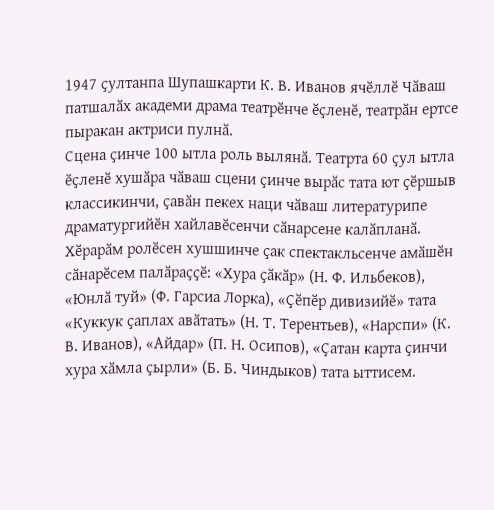1947 ҫултанпа Шупашкарти К. В. Иванов ячӗллӗ Чӑваш патшалӑх академи драма театрӗнче ӗҫленӗ, театрӑн ертсе пыракан актриси пулнӑ.
Сцена ҫинче 100 ытла роль вылянӑ. Театрта 60 ҫул ытла ӗҫленӗ хушӑра чӑваш сцени ҫинче вырӑс тата ют ҫӗршыв классикинчи, ҫавӑн пекех наци чӑваш литературипе драматургийӗн хайлавӗсенчи сӑнарсене калӑпланӑ. Хӗрарӑм ролӗсен хушшинче ҫак спектакльсенче амӑшӗн сӑнарӗсем палӑраҫҫӗ: «Хура ҫӑкӑр» (Н. Ф. Ильбеков), «Юнлӑ туй» (Ф. Гарсиа Лорка), «Ҫӗпӗр дивизийӗ» тата «Куккук ҫаплах авӑтать» (Н. Т. Терентьев), «Нарспи» (К. В. Иванов), «Айдар» (П. Н. Осипов), «Ҫатан карта ҫинчи хура хӑмла ҫырли» (Б. Б. Чиндыков) тата ыттисем.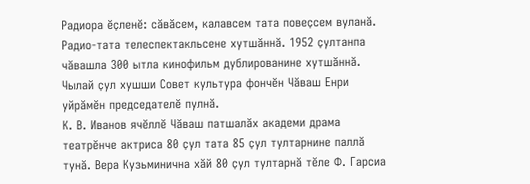Радиора ӗҫленӗ: сӑвӑсем, калавсем тата повеҫсем вуланӑ. Радио-тата телеспектакльсене хутшӑннӑ. 1952 ҫултанпа чӑвашла 300 ытла кинофильм дублированине хутшӑннӑ. Чылай ҫул хушши Совет культура фончӗн Чӑваш Енри уйрӑмӗн председателӗ пулнӑ.
К. В. Иванов ячӗллӗ Чӑваш патшалӑх академи драма театрӗнче актриса 80 ҫул тата 85 ҫул тултарнине паллӑ тунӑ. Вера Кузьминична хӑй 80 ҫул тултарнӑ тӗле Ф. Гарсиа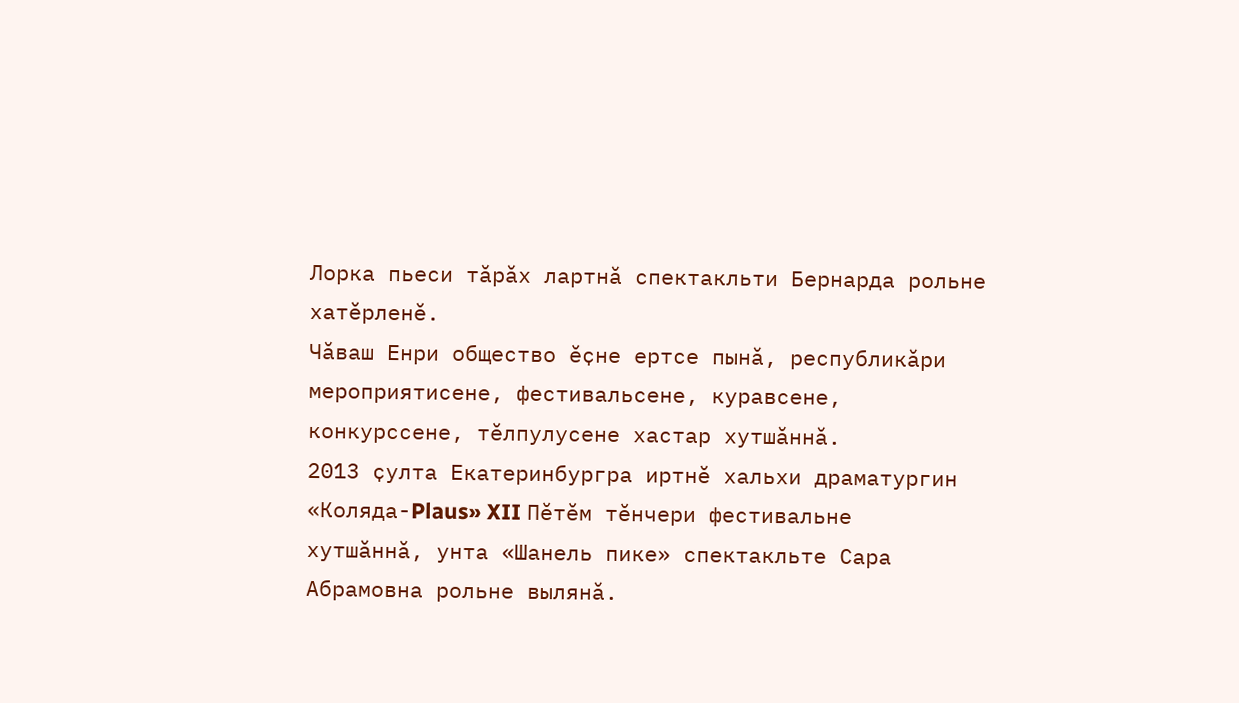Лорка пьеси тӑрӑх лартнӑ спектакльти Бернарда рольне хатӗрленӗ.
Чӑваш Енри общество ӗҫне ертсе пынӑ, республикӑри мероприятисене, фестивальсене, куравсене, конкурссене, тӗлпулусене хастар хутшӑннӑ.
2013 ҫулта Екатеринбургра иртнӗ хальхи драматургин «Коляда-Plaus» XII Пӗтӗм тӗнчери фестивальне хутшӑннӑ, унта «Шанель пике» спектакльте Сара Абрамовна рольне вылянӑ.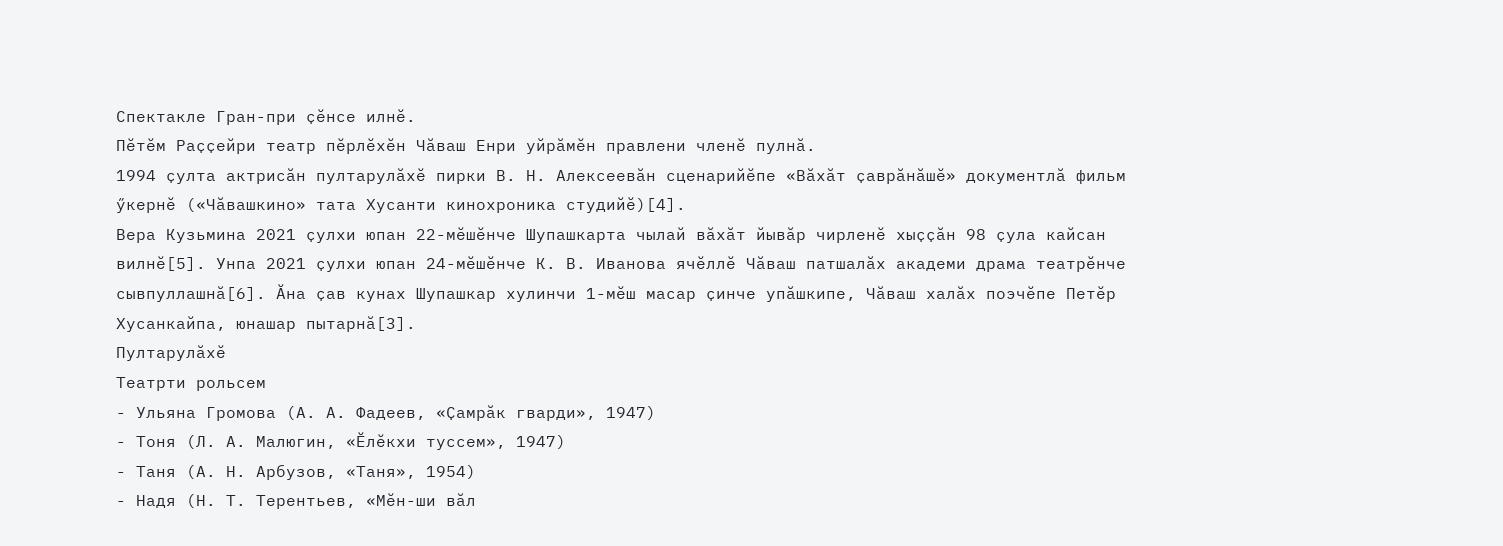Спектакле Гран-при ҫӗнсе илнӗ.
Пӗтӗм Раҫҫейри театр пӗрлӗхӗн Чӑваш Енри уйрӑмӗн правлени членӗ пулнӑ.
1994 ҫулта актрисӑн пултарулӑхӗ пирки В. Н. Алексеевӑн сценарийӗпе «Вӑхӑт ҫаврӑнӑшӗ» документлӑ фильм ӳкернӗ («Чӑвашкино» тата Хусанти кинохроника студийӗ)[4].
Вера Кузьмина 2021 ҫулхи юпан 22-мӗшӗнче Шупашкарта чылай вӑхӑт йывӑр чирленӗ хыҫҫӑн 98 ҫула кайсан вилнӗ[5]. Унпа 2021 ҫулхи юпан 24-мӗшӗнче К. В. Иванова ячӗллӗ Чӑваш патшалӑх академи драма театрӗнче сывпуллашнӑ[6]. Ӑна ҫав кунах Шупашкар хулинчи 1-мӗш масар ҫинче упӑшкипе, Чӑваш халӑх поэчӗпе Петӗр Хусанкайпа, юнашар пытарнӑ[3].
Пултарулӑхӗ
Театрти рольсем
- Ульяна Громова (А. А. Фадеев, «Ҫамрӑк гварди», 1947)
- Тоня (Л. А. Малюгин, «Ӗлӗкхи туссем», 1947)
- Таня (А. Н. Арбузов, «Таня», 1954)
- Надя (Н. Т. Терентьев, «Мӗн-ши вӑл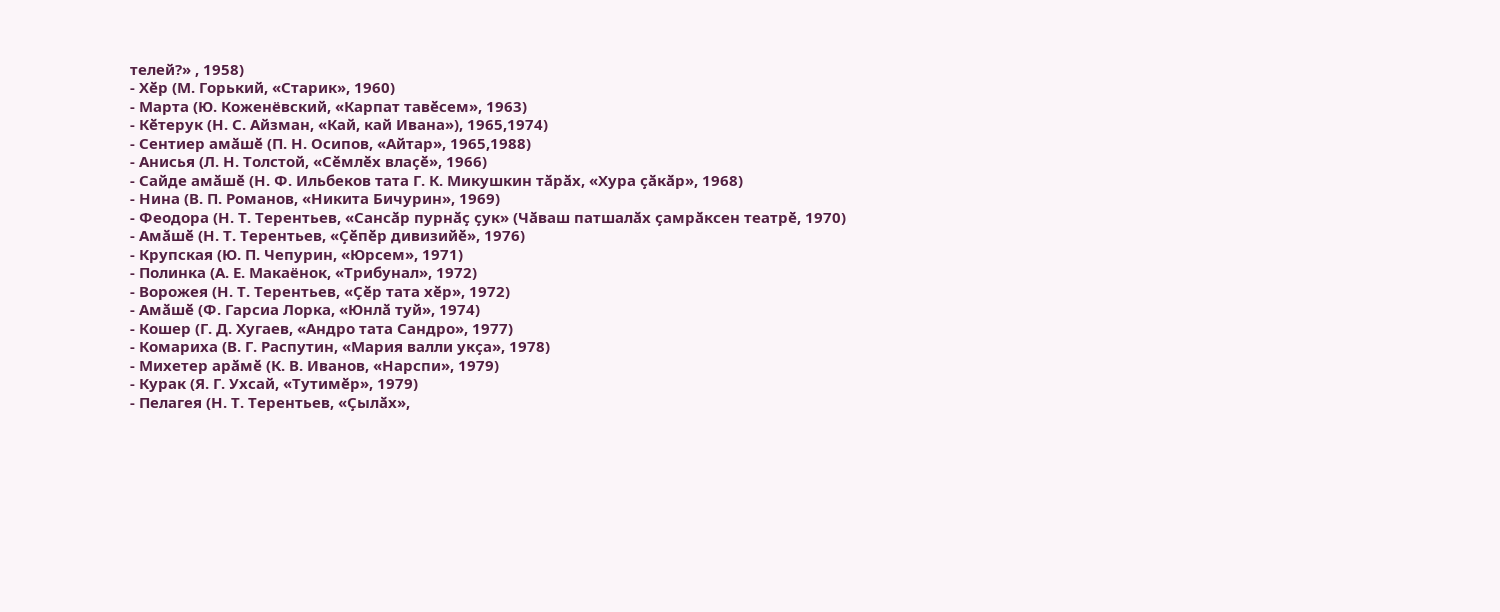телей?» , 1958)
- Хӗр (М. Горький, «Старик», 1960)
- Марта (Ю. Коженёвский, «Карпат тавӗсем», 1963)
- Кӗтерук (Н. С. Айзман, «Кай, кай Ивана»), 1965,1974)
- Сентиер амӑшӗ (П. Н. Осипов, «Айтар», 1965,1988)
- Анисья (Л. Н. Толстой, «Сӗмлӗх влаҫӗ», 1966)
- Сайде амӑшӗ (Н. Ф. Ильбеков тата Г. К. Микушкин тӑрӑх, «Хура ҫӑкӑр», 1968)
- Нина (В. П. Романов, «Никита Бичурин», 1969)
- Феодора (Н. Т. Терентьев, «Сансӑр пурнӑҫ ҫук» (Чӑваш патшалӑх ҫамрӑксен театрӗ, 1970)
- Амӑшӗ (Н. Т. Терентьев, «Ҫӗпӗр дивизийӗ», 1976)
- Крупская (Ю. П. Чепурин, «Юрсем», 1971)
- Полинка (А. Е. Макаёнок, «Трибунал», 1972)
- Ворожея (Н. Т. Терентьев, «Ҫӗр тата хӗр», 1972)
- Амӑшӗ (Ф. Гарсиа Лорка, «Юнлӑ туй», 1974)
- Кошер (Г. Д. Хугаев, «Андро тата Сандро», 1977)
- Комариха (В. Г. Распутин, «Мария валли укҫа», 1978)
- Михетер арӑмӗ (К. В. Иванов, «Нарспи», 1979)
- Курак (Я. Г. Ухсай, «Тутимӗр», 1979)
- Пелагея (Н. Т. Терентьев, «Ҫылӑх»,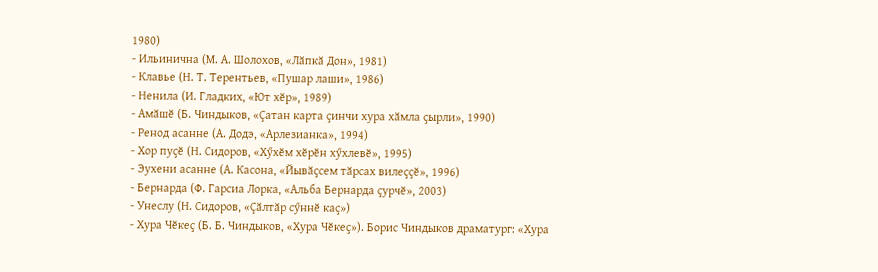1980)
- Ильинична (М. А. Шолохов, «Лӑпкӑ Дон», 1981)
- Клавье (Н. Т. Терентьев, «Пушар лаши», 1986)
- Ненила (И. Гладких, «Ют хӗр», 1989)
- Амӑшӗ (Б. Чиндыков, «Ҫатан карта ҫинчи хура хӑмла ҫырли», 1990)
- Ренод асанне (А. Додэ, «Арлезианка», 1994)
- Хор пуҫӗ (Н. Сидоров, «Хӳхӗм хӗрӗн хӳхлевӗ», 1995)
- Эухени асанне (А. Касона, «Йывӑҫсем тӑрсах вилеҫҫӗ», 1996)
- Бернарда (Ф. Гарсиа Лорка, «Альба Бернарда ҫурчӗ», 2003)
- Унеслу (Н. Сидоров, «Ҫӑлтӑр сӳннӗ каҫ»)
- Хура Чӗкеҫ (Б. Б. Чиндыков, «Хура Чӗкеҫ»). Борис Чиндыков драматург: «Хура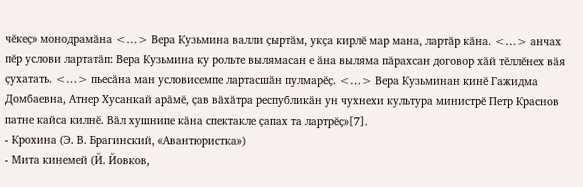чӗкеҫ» монодрамӑна <…> Вера Кузьмина валли ҫыртӑм, укҫа кирлӗ мар мана, лартӑр кӑна. <…> анчах пӗр услови лартатӑп: Вера Кузьмина ку рольте вылямасан е ӑна выляма пӑрахсан договор хӑй тӗллӗнех вӑя ҫухатать. <…> пьесӑна ман условисемпе лартасшӑн пулмарӗҫ. <…> Вера Кузьминан кинӗ Гажидма Домбаевна, Атнер Хусанкай арӑмӗ, ҫав вӑхӑтра республикӑн ун чухнехи культура министрӗ Петр Краснов патне кайса килнӗ. Вӑл хушнипе кӑна спектакле ҫапах та лартрӗҫ»[7].
- Крохина (Э. В. Брагинский, «Авантюристка»)
- Мита кинемей (Й. Йовков,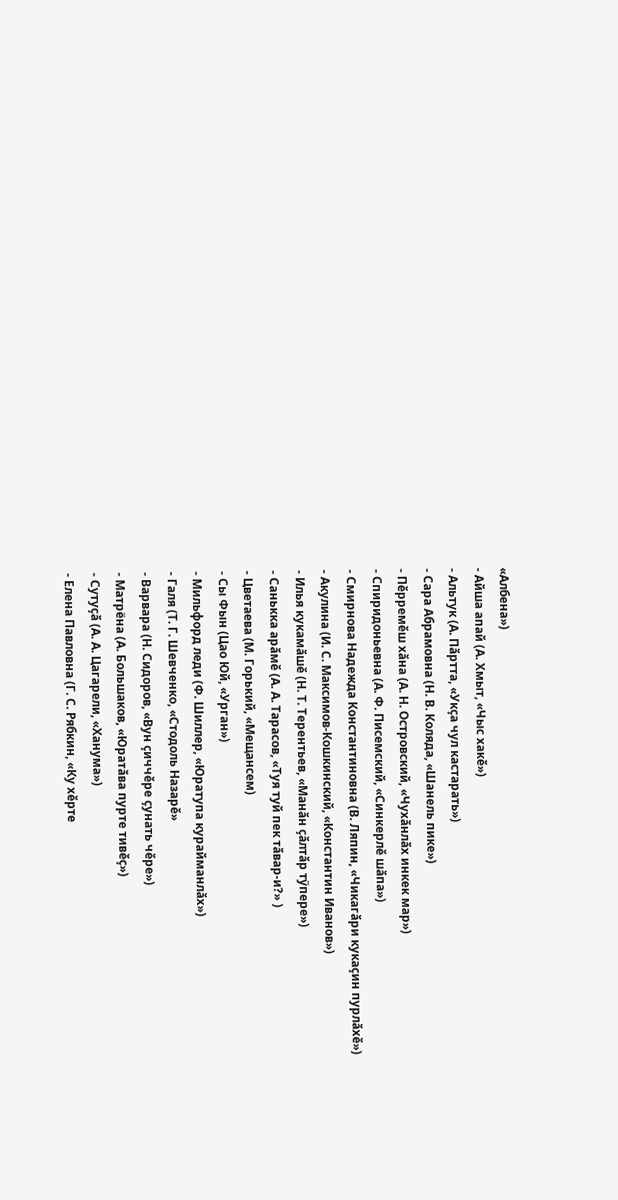«Албена»)
- Айша апай (А. Хмыт, «Чыс хакӗ»)
- Альтук (А. Пӑртта, «Укҫа чул кастарать»)
- Сара Абрамовна (Н. В. Коляда, «Шанель пике»)
- Пӗрремӗш хӑна (А. Н. Островский, «Чухӑнлӑх инкек мар»)
- Спиридоньевна (А. Ф. Писемский, «Синкерлӗ шӑпа»)
- Смирнова Надежда Константиновна (В. Ляпин, «Чикагӑри кукаҫин пурлӑхӗ»)
- Акулина (И. С. Максимов-Кошкинский, «Константин Иванов»)
- Илья кукамӑшӗ (Н. Т. Терентьев, «Манӑн ҫӑлтӑр тӳпере»)
- Санькка арӑмӗ (А. А. Тарасов, «Туя туй пек тӑвар-и?» )
- Цветаева (М. Горький, «Мещансем)
- Сы Фын (Цао Юй, «Урган»)
- Мильфорд леди (Ф. Шиллер, «Юратупа курайманлӑх»)
- Галя (Т. Г. Шевченко, «Стодоль Назарӗ»
- Варвара (Н. Сидоров, «Вун ҫиччӗре ҫунать чӗре»)
- Матрёна (А. Большаков, «Юратӑва пурте тивӗҫ»)
- Сутуҫӑ (А. А. Цагарели, «Ханума»)
- Елена Павловна (Г. С. Рябкин, «Ку хӗрте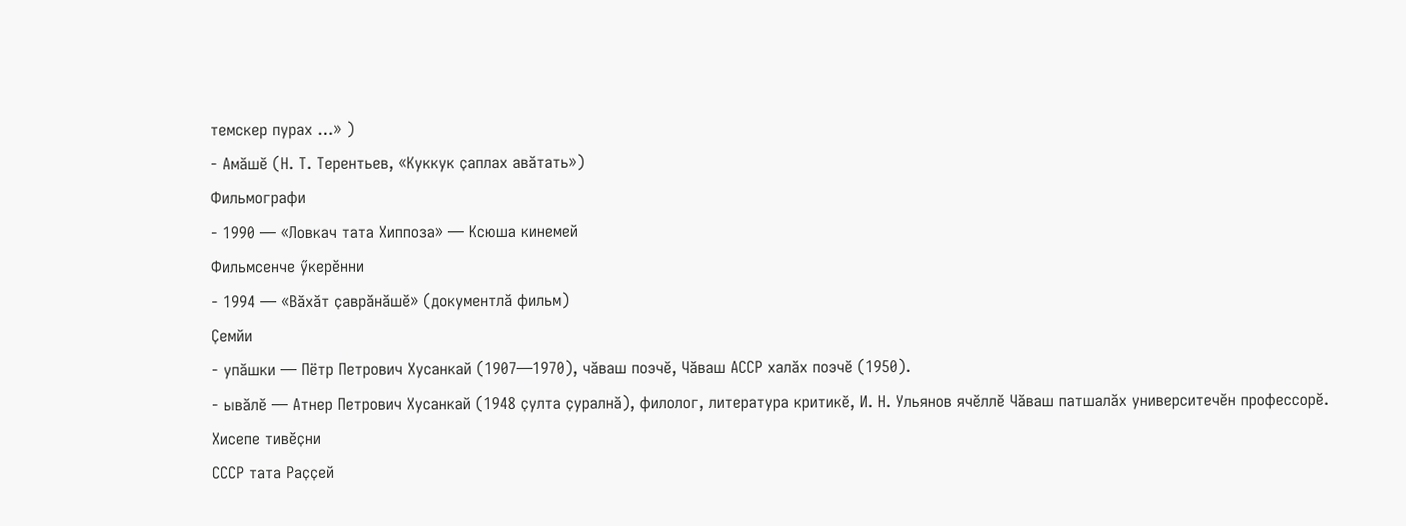темскер пурах …» )
- Амӑшӗ (Н. Т. Терентьев, «Куккук ҫаплах авӑтать»)
Фильмографи
- 1990 — «Ловкач тата Хиппоза» — Ксюша кинемей
Фильмсенче ӳкерӗнни
- 1994 — «Вӑхӑт ҫаврӑнӑшӗ» (документлӑ фильм)
Ҫемйи
- упӑшки — Пётр Петрович Хусанкай (1907—1970), чӑваш поэчӗ, Чӑваш АССР халӑх поэчӗ (1950).
- ывӑлӗ — Атнер Петрович Хусанкай (1948 ҫулта ҫуралнӑ), филолог, литература критикӗ, И. Н. Ульянов ячӗллӗ Чӑваш патшалӑх университечӗн профессорӗ.
Хисепе тивӗҫни
СССР тата Раҫҫей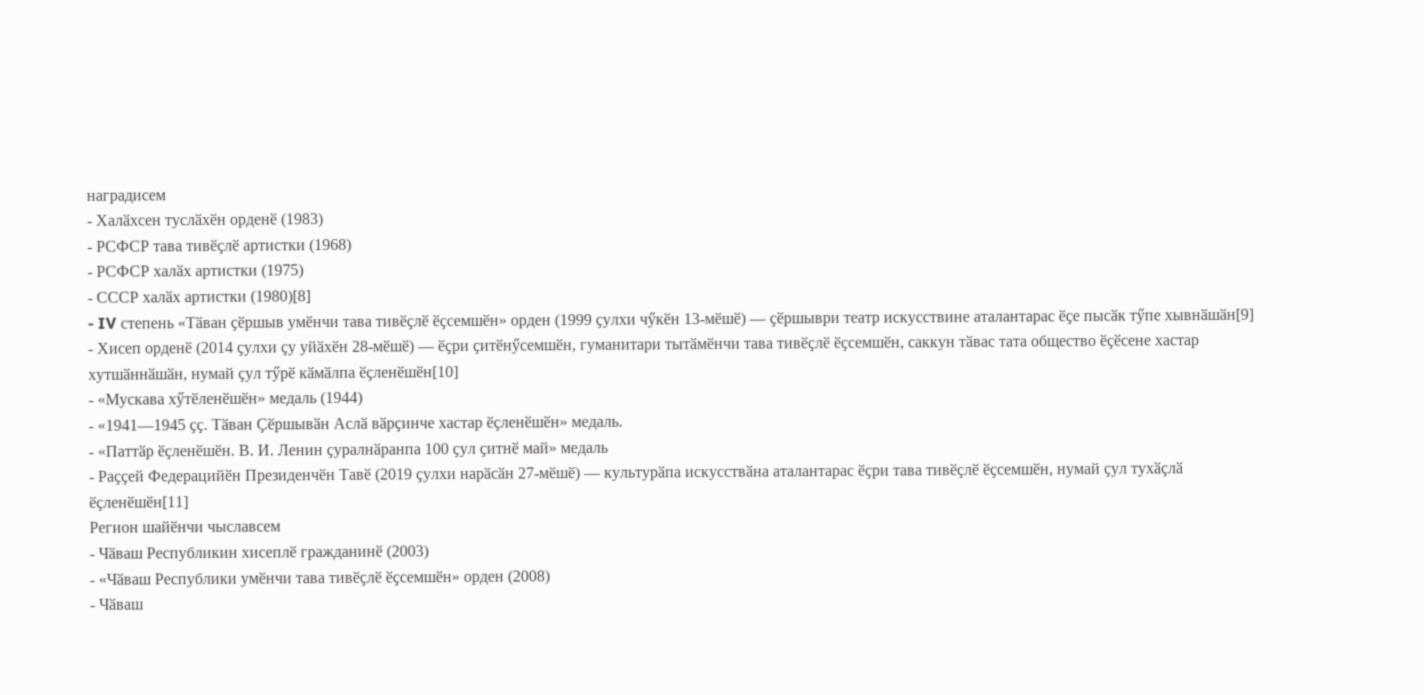наградисем
- Халӑхсен туслӑхӗн орденӗ (1983)
- РСФСР тава тивӗҫлӗ артистки (1968)
- РСФСР халӑх артистки (1975)
- СССР халӑх артистки (1980)[8]
- IV степень «Тӑван ҫӗршыв умӗнчи тава тивӗҫлӗ ӗҫсемшӗн» орден (1999 ҫулхи чӳкӗн 13-мӗшӗ) — ҫӗршыври театр искусствине аталантарас ӗҫе пысӑк тӳпе хывнӑшӑн[9]
- Хисеп орденӗ (2014 ҫулхи ҫу уйӑхӗн 28-мӗшӗ) — ӗҫри ҫитӗнӳсемшӗн, гуманитари тытӑмӗнчи тава тивӗҫлӗ ӗҫсемшӗн, саккун тӑвас тата общество ӗҫӗсене хастар хутшӑннӑшӑн, нумай ҫул тӳрӗ кӑмӑлпа ӗҫленӗшӗн[10]
- «Мускава хӳтӗленӗшӗн» медаль (1944)
- «1941—1945 ҫҫ. Тӑван Ҫӗршывӑн Аслӑ вӑрҫинче хастар ӗҫленӗшӗн» медаль.
- «Паттӑр ӗҫленӗшӗн. В. И. Ленин ҫуралнӑранпа 100 ҫул ҫитнӗ май» медаль
- Раҫҫей Федерацийӗн Президенчӗн Тавӗ (2019 ҫулхи нарӑсӑн 27-мӗшӗ) — культурӑпа искусствӑна аталантарас ӗҫри тава тивӗҫлӗ ӗҫсемшӗн, нумай ҫул тухӑҫлӑ ӗҫленӗшӗн[11]
Регион шайӗнчи чыславсем
- Чӑваш Республикин хисеплӗ гражданинӗ (2003)
- «Чӑваш Республики умӗнчи тава тивӗҫлӗ ӗҫсемшӗн» орден (2008)
- Чӑваш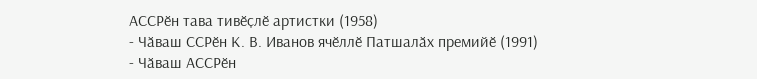АССРӗн тава тивӗҫлӗ артистки (1958)
- Чӑваш ССРӗн К. В. Иванов ячӗллӗ Патшалӑх премийӗ (1991)
- Чӑваш АССРӗн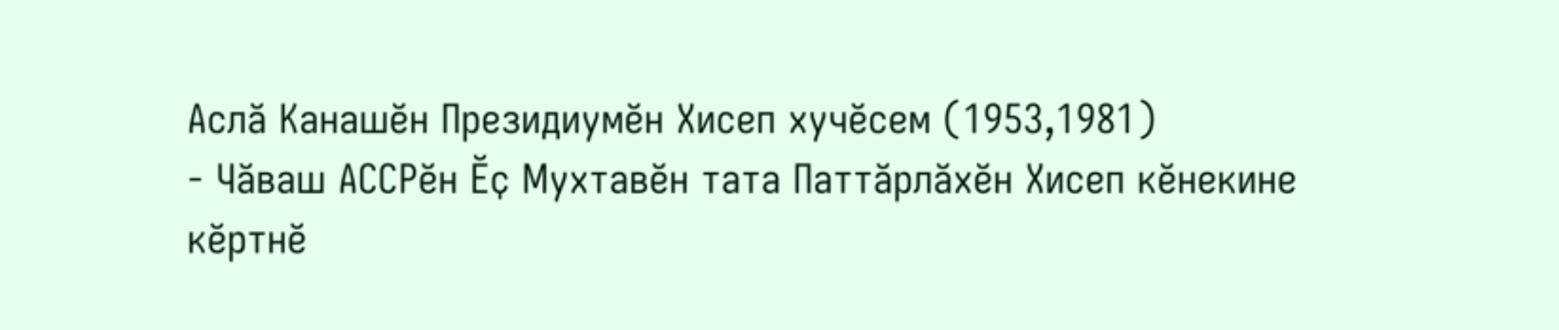Аслӑ Канашӗн Президиумӗн Хисеп хучӗсем (1953,1981)
- Чӑваш АССРӗн Ӗҫ Мухтавӗн тата Паттӑрлӑхӗн Хисеп кӗнекине кӗртнӗ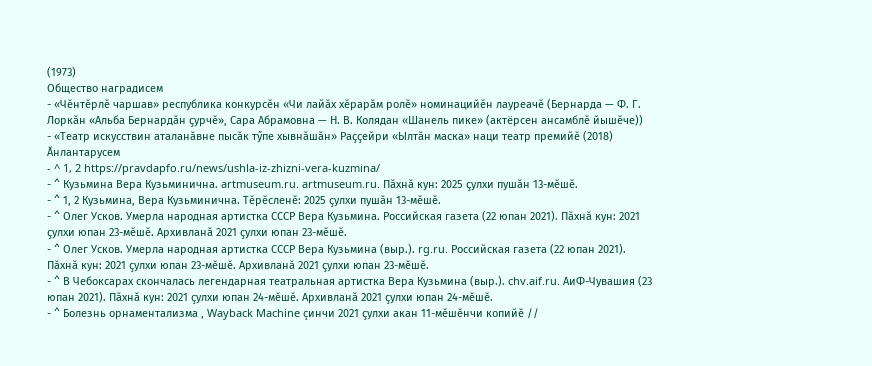(1973)
Общество наградисем
- «Чӗнтӗрлӗ чаршав» республика конкурсӗн «Чи лайӑх хӗрарӑм ролӗ» номинацийӗн лауреачӗ (Бернарда — Ф. Г. Лоркӑн «Альба Бернардӑн ҫурчӗ», Сара Абрамовна — Н. В. Колядан «Шанель пике» (актёрсен ансамблӗ йышӗче))
- «Театр искусствин аталанӑвне пысӑк тӳпе хывнӑшӑн» Раҫҫейри «Ылтӑн маска» наци театр премийӗ (2018)
Ӑнлантарусем
- ^ 1, 2 https://pravdapfo.ru/news/ushla-iz-zhizni-vera-kuzmina/
- ^ Кузьмина Вера Кузьминична. artmuseum.ru. artmuseum.ru. Пӑхнӑ кун: 2025 ҫулхи пушӑн 13-мӗшӗ.
- ^ 1, 2 Кузьмина, Вера Кузьминична. Тӗрӗсленӗ: 2025 ҫулхи пушӑн 13-мӗшӗ.
- ^ Олег Усков. Умерла народная артистка СССР Вера Кузьмина. Российская газета (22 юпан 2021). Пӑхнӑ кун: 2021 ҫулхи юпан 23-мӗшӗ. Архивланӑ 2021 ҫулхи юпан 23-мӗшӗ.
- ^ Олег Усков. Умерла народная артистка СССР Вера Кузьмина (выр.). rg.ru. Российская газета (22 юпан 2021). Пӑхнӑ кун: 2021 ҫулхи юпан 23-мӗшӗ. Архивланӑ 2021 ҫулхи юпан 23-мӗшӗ.
- ^ В Чебоксарах скончалась легендарная театральная артистка Вера Кузьмина (выр.). chv.aif.ru. АиФ-Чувашия (23 юпан 2021). Пӑхнӑ кун: 2021 ҫулхи юпан 24-мӗшӗ. Архивланӑ 2021 ҫулхи юпан 24-мӗшӗ.
- ^ Болезнь орнаментализма , Wayback Machine çинчи 2021 ҫулхи акан 11-мӗшӗнчи копийӗ //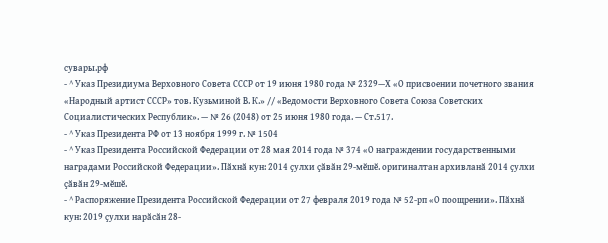сувары.рф
- ^ Указ Президиума Верховного Совета СССР от 19 июня 1980 года № 2329—Х «О присвоении почетного звания «Народный артист СССР» тов. Кузьминой В. К.» // «Ведомости Верховного Совета Союза Советских Социалистических Республик». — № 26 (2048) от 25 июня 1980 года. — Ст.517.
- ^ Указ Президента РФ от 13 ноября 1999 г. № 1504
- ^ Указ Президента Российской Федерации от 28 мая 2014 года № 374 «О награждении государственными наградами Российской Федерации». Пӑхнӑ кун: 2014 ҫулхи ҫӑвӑн 29-мӗшӗ. оригиналтан архивланӑ 2014 ҫулхи ҫӑвӑн 29-мӗшӗ.
- ^ Распоряжение Президента Российской Федерации от 27 февраля 2019 года № 52-рп «О поощрении». Пӑхнӑ кун: 2019 ҫулхи нарӑсӑн 28-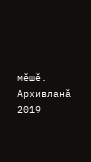мӗшӗ. Архивланӑ 2019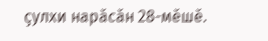ҫулхи нарӑсӑн 28-мӗшӗ.